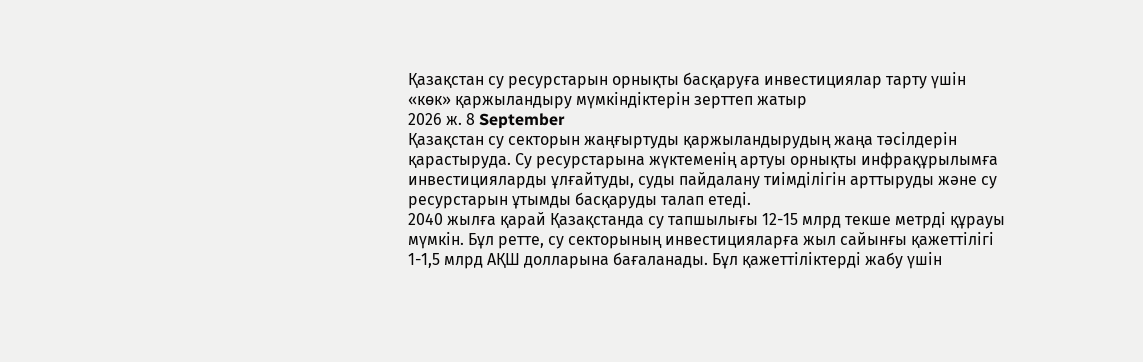Қазақстан су ресурстарын орнықты басқаруға инвестициялар тарту үшін «көк» қаржыландыру мүмкіндіктерін зерттеп жатыр
2026 ж. 8 September
Қазақстан су секторын жаңғыртуды қаржыландырудың жаңа тәсілдерін қарастыруда. Су ресурстарына жүктеменің артуы орнықты инфрақұрылымға инвестицияларды ұлғайтуды, суды пайдалану тиімділігін арттыруды және су ресурстарын ұтымды басқаруды талап етеді.
2040 жылға қарай Қазақстанда су тапшылығы 12-15 млрд текше метрді құрауы мүмкін. Бұл ретте, су секторының инвестицияларға жыл сайынғы қажеттілігі 1-1,5 млрд АҚШ долларына бағаланады. Бұл қажеттіліктерді жабу үшін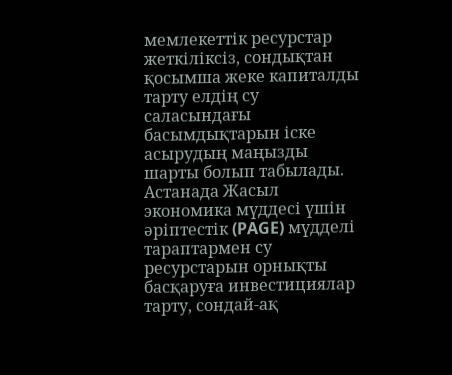мемлекеттік ресурстар жеткіліксіз, сондықтан қосымша жеке капиталды тарту елдің су саласындағы басымдықтарын іске асырудың маңызды шарты болып табылады.
Астанада Жасыл экономика мүддесі үшін әріптестік (PAGE) мүдделі тараптармен су ресурстарын орнықты басқаруға инвестициялар тарту, сондай-ақ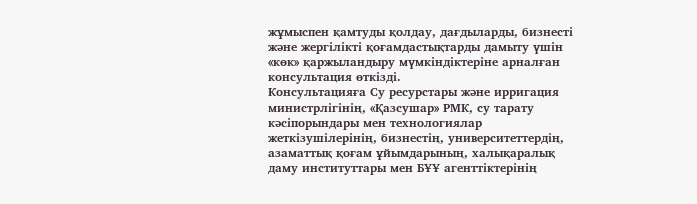жұмыспен қамтуды қолдау, дағдыларды, бизнесті және жергілікті қоғамдастықтарды дамыту үшін «көк» қаржыландыру мүмкіндіктеріне арналған консультация өткізді.
Консультацияға Су ресурстары және ирригация министрлігінің, «Қазсушар» РМК, су тарату кәсіпорындары мен технологиялар жеткізушілерінің, бизнестің, университеттердің, азаматтық қоғам ұйымдарының, халықаралық даму институттары мен БҰҰ агенттіктерінің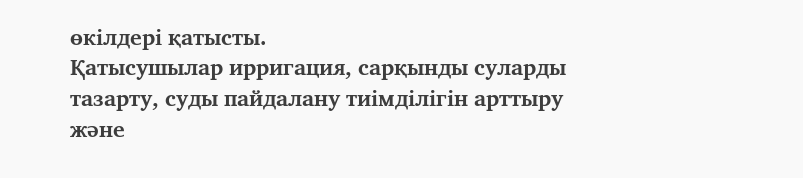өкілдері қатысты.
Қатысушылар ирригация, сарқынды суларды тазарту, суды пайдалану тиімділігін арттыру және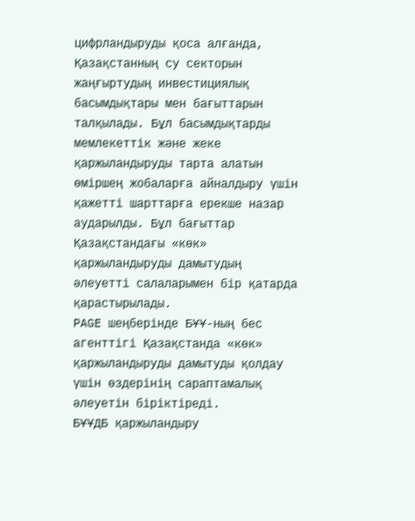цифрландыруды қоса алғанда, Қазақстанның су секторын жаңғыртудың инвестициялық басымдықтары мен бағыттарын талқылады. Бұл басымдықтарды мемлекеттік және жеке қаржыландыруды тарта алатын өміршең жобаларға айналдыру үшін қажетті шарттарға ерекше назар аударылды. Бұл бағыттар Қазақстандағы «көк» қаржыландыруды дамытудың әлеуетті салаларымен бір қатарда қарастырылады.
PAGE шеңберінде БҰҰ-ның бес агенттігі Қазақстанда «көк» қаржыландыруды дамытуды қолдау үшін өздерінің сараптамалық әлеуетін біріктіреді.
БҰҰДБ қаржыландыру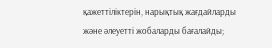қажеттіліктерін, нарықтық жағдайларды және әлеуетті жобаларды бағалайды;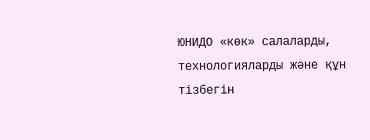ЮНИДО «көк» салаларды, технологияларды және құн тізбегін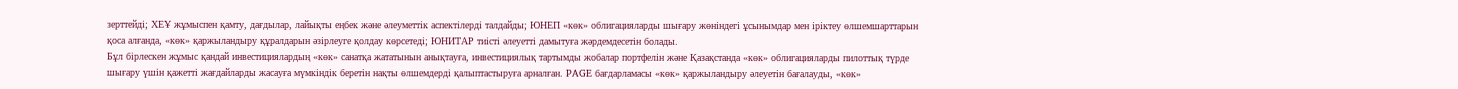зерттейді; ХЕҰ жұмыспен қамту, дағдылар, лайықты еңбек және әлеуметтік аспектілерді талдайды; ЮНЕП «көк» облигацияларды шығару жөніндегі ұсынымдар мен іріктеу өлшемшарттарын қоса алғанда, «көк» қаржыландыру құралдарын әзірлеуге қолдау көрсетеді; ЮНИТАР тиісті әлеуетті дамытуға жәрдемдесетін болады.
Бұл бірлескен жұмыс қандай инвестициялардың «көк» санатқа жататынын анықтауға, инвестициялық тартымды жобалар портфелін және Қазақстанда «көк» облигацияларды пилоттық түрде шығару үшін қажетті жағдайларды жасауға мүмкіндік беретін нақты өлшемдерді қалыптастыруға арналған. PAGE бағдарламасы «көк» қаржыландыру әлеуетін бағалауды, «көк»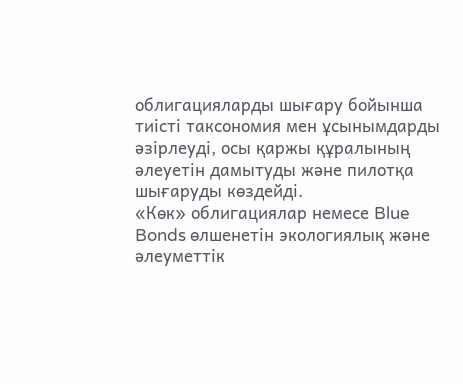облигацияларды шығару бойынша тиісті таксономия мен ұсынымдарды әзірлеуді, осы қаржы құралының әлеуетін дамытуды және пилотқа шығаруды көздейді.
«Көк» облигациялар немесе Blue Bonds өлшенетін экологиялық және әлеуметтік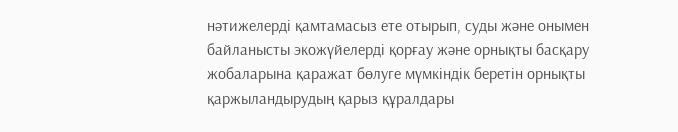нәтижелерді қамтамасыз ете отырып, суды және онымен байланысты экожүйелерді қорғау және орнықты басқару жобаларына қаражат бөлуге мүмкіндік беретін орнықты қаржыландырудың қарыз құралдары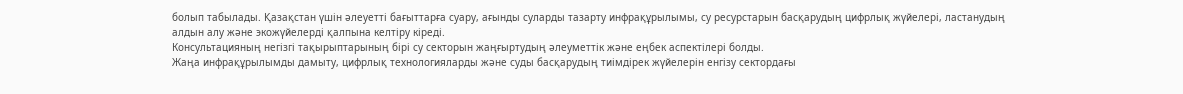болып табылады. Қазақстан үшін әлеуетті бағыттарға суару, ағынды суларды тазарту инфрақұрылымы, су ресурстарын басқарудың цифрлық жүйелері, ластанудың алдын алу және экожүйелерді қалпына келтіру кіреді.
Консультацияның негізгі тақырыптарының бірі су секторын жаңғыртудың әлеуметтік және еңбек аспектілері болды.
Жаңа инфрақұрылымды дамыту, цифрлық технологияларды және суды басқарудың тиімдірек жүйелерін енгізу сектордағы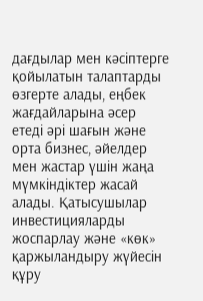дағдылар мен кәсіптерге қойылатын талаптарды өзгерте алады, еңбек жағдайларына әсер етеді әрі шағын және орта бизнес, әйелдер мен жастар үшін жаңа мүмкіндіктер жасай алады. Қатысушылар инвестицияларды жоспарлау және «көк» қаржыландыру жүйесін құру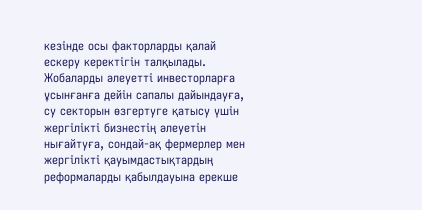кезінде осы факторларды қалай ескеру керектігін талқылады.
Жобаларды әлеуетті инвесторларға ұсынғанға дейін сапалы дайындауға, су секторын өзгертуге қатысу үшін жергілікті бизнестің әлеуетін нығайтуға, сондай-ақ фермерлер мен жергілікті қауымдастықтардың реформаларды қабылдауына ерекше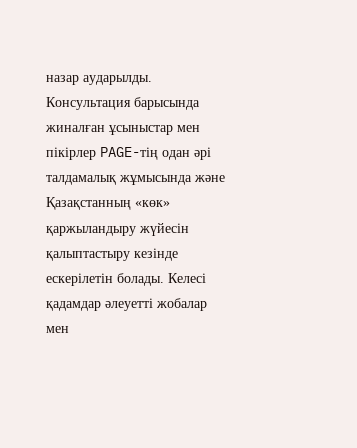назар аударылды.
Консультация барысында жиналған ұсыныстар мен пікірлер PAGE-тің одан әрі талдамалық жұмысында және Қазақстанның «көк» қаржыландыру жүйесін қалыптастыру кезінде ескерілетін болады. Келесі қадамдар әлеуетті жобалар мен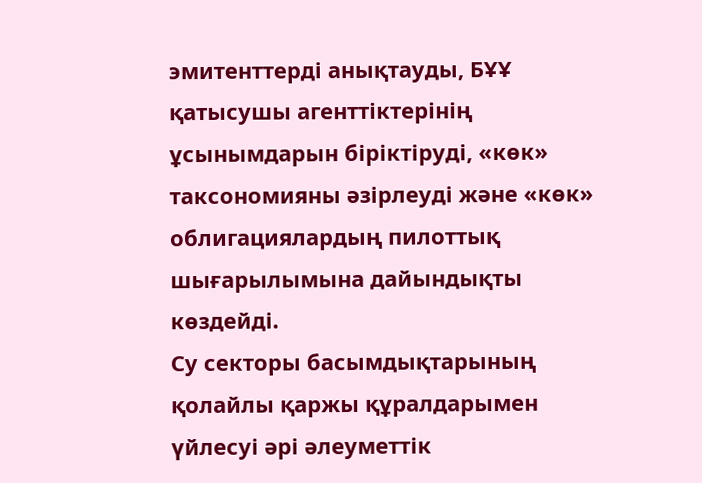эмитенттерді анықтауды, БҰҰ қатысушы агенттіктерінің ұсынымдарын біріктіруді, «көк» таксономияны әзірлеуді және «көк» облигациялардың пилоттық шығарылымына дайындықты көздейді.
Су секторы басымдықтарының қолайлы қаржы құралдарымен үйлесуі әрі әлеуметтік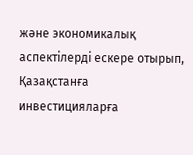және экономикалық аспектілерді ескере отырып, Қазақстанға инвестицияларға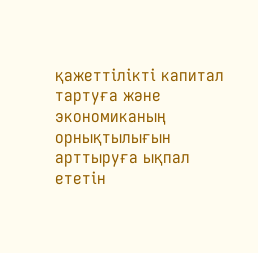қажеттілікті капитал тартуға және экономиканың орнықтылығын арттыруға ықпал ететін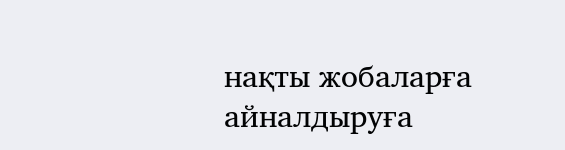нақты жобаларға айналдыруға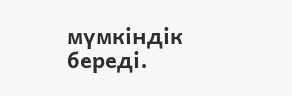мүмкіндік береді.